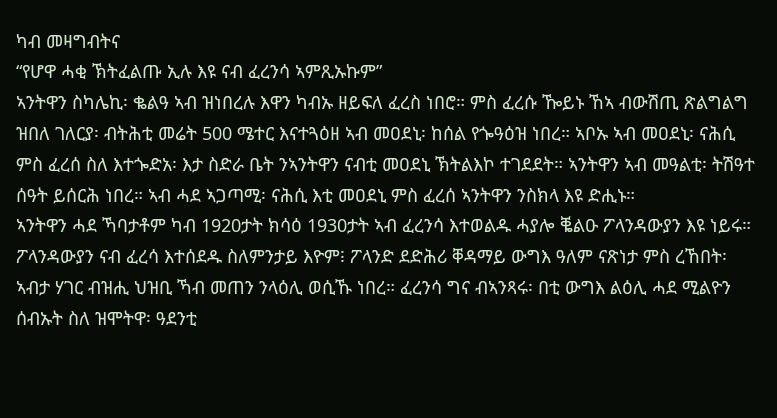ካብ መዛግብትና
“የሆዋ ሓቂ ኽትፈልጡ ኢሉ እዩ ናብ ፈረንሳ ኣምጺኡኩም”
ኣንትዋን ስካሌኪ፡ ቈልዓ ኣብ ዝነበረሉ እዋን ካብኡ ዘይፍለ ፈረስ ነበሮ። ምስ ፈረሱ ዀይኑ ኸኣ ብውሽጢ ጽልግልግ ዝበለ ገለርያ፡ ብትሕቲ መሬት 500 ሜተር እናተጓዕዘ ኣብ መዐደኒ፡ ከሰል የጐዓዕዝ ነበረ። ኣቦኡ ኣብ መዐደኒ፡ ናሕሲ ምስ ፈረሰ ስለ እተጐድአ፡ እታ ስድራ ቤት ንኣንትዋን ናብቲ መዐደኒ ኽትልእኮ ተገደደት። ኣንትዋን ኣብ መዓልቲ፡ ትሽዓተ ሰዓት ይሰርሕ ነበረ። ኣብ ሓደ ኣጋጣሚ፡ ናሕሲ እቲ መዐደኒ ምስ ፈረሰ ኣንትዋን ንስክላ እዩ ድሒኑ።
ኣንትዋን ሓደ ኻባታቶም ካብ 1920ታት ክሳዕ 1930ታት ኣብ ፈረንሳ እተወልዱ ሓያሎ ቘልዑ ፖላንዳውያን እዩ ነይሩ። ፖላንዳውያን ናብ ፈረሳ እተሰደዱ ስለምንታይ እዮም፧ ፖላንድ ደድሕሪ ቐዳማይ ውግእ ዓለም ናጽነታ ምስ ረኸበት፡ ኣብታ ሃገር ብዝሒ ህዝቢ ኻብ መጠን ንላዕሊ ወሲኹ ነበረ። ፈረንሳ ግና ብኣንጻሩ፡ በቲ ውግእ ልዕሊ ሓደ ሚልዮን ሰብኡት ስለ ዝሞትዋ፡ ዓደንቲ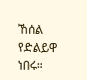ኸሰል የድልይዋ ነበሩ።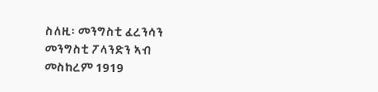ስለዚ፡ መንግስቲ ፈረንሳን መንግስቲ ፖላንድን ኣብ መስከረም 1919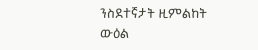ንስደተኛታት ዚምልከት ውዕል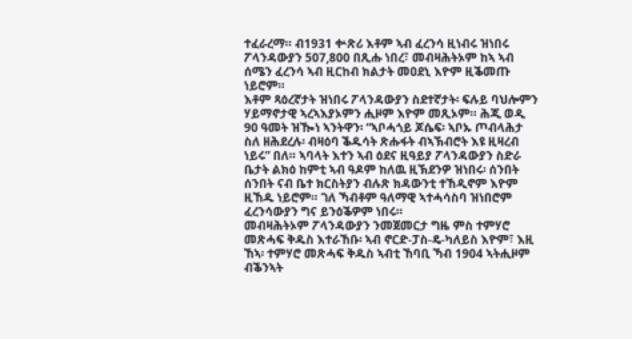ተፈራረማ። ብ1931 ቍጽሪ እቶም ኣብ ፈረንሳ ዚነብሩ ዝነበሩ ፖላንዳውያን 507,800 በጺሑ ነበረ፣ መብዛሕትኦም ከኣ ኣብ ሰሜን ፈረንሳ ኣብ ዚርከብ ክልታት መዐደኒ እዮም ዚቕመጡ ነይሮም።
እቶም ጻዕረኛታት ዝነበሩ ፖላንዳውያን ስደተኛታት፡ ፍሉይ ባህሎምን ሃይማኖታዊ ኣረኣእያኦምን ሒዞም እዮም መጺኦም። ሕጂ ወዲ 90 ዓመት ዝዀነ ኣንትዋን፡ “ኣቦሓጎይ ጆሴፍ፡ ኣቦኡ ጦብላሕታ ስለ ዘሕደረሉ፡ ብዛዕባ ቕዱሳት ጽሑፋት ብኣኽብሮት እዩ ዚዛረብ ነይሩ” በለ። ኣባላት እተን ኣብ ዕደና ዚዓይያ ፖላንዳውያን ስድራ ቤታት ልክዕ ከምቲ ኣብ ዓዶም ከለዉ ዚኽደንዎ ዝነበሩ፡ ሰንበት ሰንበት ናብ ቤተ ክርስትያን ብሉጽ ክዳውንቲ ተኸዲኖም እዮም ዚኸዱ ነይሮም። ገለ ኻብቶም ዓለማዊ ኣተሓሳስባ ዝነበሮም ፈረንሳውያን ግና ይንዕቕዎም ነበሩ።
መብዛሕትኦም ፖላንዳውያን ንመጀመርታ ግዜ ምስ ተምሃሮ መጽሓፍ ቅዱስ እተራኸቡ፡ ኣብ ኖርድ-ፓስ-ዴ-ካለይስ እዮም፣ እዚ ኸኣ፡ ተምሃሮ መጽሓፍ ቅዱስ ኣብቲ ኸባቢ ኻብ 1904 ኣትሒዞም ብቕንኣት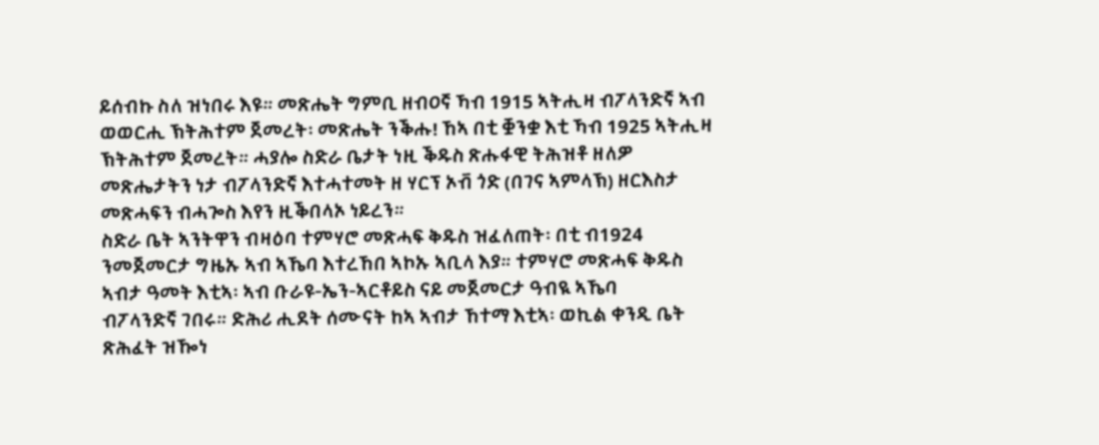ይሰብኩ ስለ ዝነበሩ እዩ። መጽሔት ግምቢ ዘብዐኛ ኻብ 1915 ኣትሒዛ ብፖላንድኛ ኣብ ወወርሒ ኽትሕተም ጀመረት፡ መጽሔት ንቕሑ! ኸኣ በቲ ቛንቋ እቲ ኻብ 1925 ኣትሒዛ ኽትሕተም ጀመረት። ሓያሎ ስድራ ቤታት ነዚ ቕዱስ ጽሑፋዊ ትሕዝቶ ዘለዎ መጽሔታትን ነታ ብፖላንድኛ እተሓተመት ዘ ሃርፕ ኦቭ ጎድ (በገና ኣምላኽ) ዘርእስታ መጽሓፍን ብሓጐስ እየን ዚቕበላኦ ነይረን።
ስድራ ቤት ኣንትዋን ብዛዕባ ተምሃሮ መጽሓፍ ቅዱስ ዝፈለጠት፡ በቲ ብ1924 ንመጀመርታ ግዜኡ ኣብ ኣኼባ እተረኸበ ኣኮኡ ኣቢላ እያ። ተምሃሮ መጽሓፍ ቅዱስ ኣብታ ዓመት እቲኣ፡ ኣብ ቡራዩ-ኤን-ኣርቶይስ ናይ መጀመርታ ዓብዪ ኣኼባ
ብፖላንድኛ ገበሩ። ድሕሪ ሒደት ሰሙናት ከኣ ኣብታ ኸተማ እቲኣ፡ ወኪል ቀንዲ ቤት ጽሕፈት ዝዀነ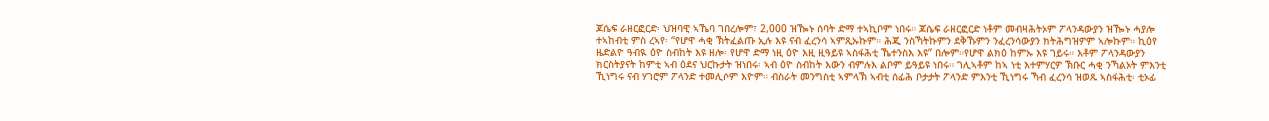ጆሴፍ ራዘርፎርድ፡ ህዝባዊ ኣኼባ ገበረሎም፣ 2,000 ዝዀኑ ሰባት ድማ ተኣኪቦም ነበሩ። ጆሴፍ ራዘርፎርድ ነቶም መብዛሕትኦም ፖላንዳውያን ዝዀኑ ሓያሎ ተኣከብቲ ምስ ረኣየ፡ “የሆዋ ሓቂ ኽትፈልጡ ኢሉ እዩ ናብ ፈረንሳ ኣምጺኡኩም። ሕጂ ንስኻትኩምን ደቅኹምን ንፈረንሳውያን ክትሕግዝዎም ኣሎኩም። ኪዕየ ዜድልዮ ዓብዪ ዕዮ ስብከት እዩ ዘሎ፡ የሆዋ ድማ ነዚ ዕዮ እዚ ዚዓይዩ ኣስፋሕቲ ኼተንስእ እዩ” በሎም።የሆዋ ልክዕ ከምኡ እዩ ገይሩ። እቶም ፖላንዳውያን ክርስትያናት ከምቲ ኣብ ዕደና ህርኩታት ዝነበሩ፡ ኣብ ዕዮ ስብከት እውን ብምሉእ ልቦም ይዓይዩ ነበሩ። ገሊኣቶም ከኣ ነቲ እተምሃርዎ ኽቡር ሓቂ ንኻልኦት ምእንቲ ኺነግሩ ናብ ሃገሮም ፖላንድ ተመሊሶም እዮም። ብስራት መንግስቲ ኣምላኽ ኣብቲ ሰፊሕ ቦታታት ፖላንድ ምእንቲ ኺነግሩ ኻብ ፈረንሳ ዝወጹ ኣስፋሕቲ፡ ቲኦፊ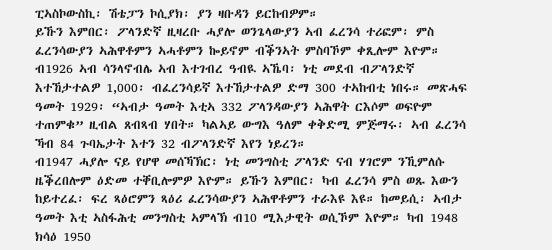ፒኣስኮውስኪ፡ ሽቴፓን ኮሲያክ፡ ያን ዛቡዳን ይርከብዎም።
ይኹን እምበር፡ ፖላንድኛ ዚዛረቡ ሓያሎ ወንጌላውያን ኣብ ፈረንሳ ተሪፎም፡ ምስ ፈረንሳውያን ኣሕዋቶምን ኣሓቶምን ኰይኖም ብቕንኣት ምስባኾም ቀጺሎም እዮም። ብ1926 ኣብ ሳንላኖብሌ ኣብ እተገብረ ዓብዪ ኣኼባ፡ ነቲ መደብ ብፖላንድኛ እተኸታተልዎ 1,000፡ ብፈረንሳይኛ እተኸታተልዎ ድማ 300 ተኣከብቲ ነበሩ። መጽሓፍ ዓመት 1929፡ “ኣብታ ዓመት እቲኣ 332 ፖላንዳውያን ኣሕዋት ርእሶም ወፍዮም ተጠምቁ” ዚብል ጸብጻብ ሃበት። ካልኣይ ውግእ ዓለም ቀቅድሚ ምጅማሩ፡ ኣብ ፈረንሳ ኻብ 84 ጉባኤታት እተን 32 ብፖላንድኛ እየን ነይረን።
ብ1947 ሓያሎ ናይ የሆዋ መሰኻኽር፡ ነቲ መንግስቲ ፖላንድ ናብ ሃገሮም ንኺምለሱ ዜቕረበሎም ዕድመ ተቐቢሎምዎ እዮም። ይኹን እምበር፡ ካብ ፈረንሳ ምስ ወጹ እውን ከይተረፈ፡ ፍረ ጻዕሮምን ጻዕሪ ፈረንሳውያን ኣሕዋቶምን ተራእዩ እዩ። ከመይሲ፡ ኣብታ ዓመት እቲ ኣስፋሕቲ መንግስቲ ኣምላኽ ብ10 ሚእታዊት ወሲኾም እዮም። ካብ 1948 ክሳዕ 1950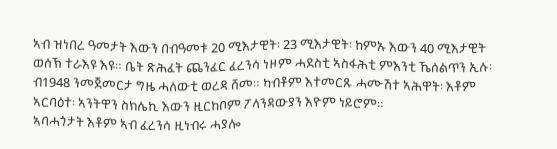ኣብ ዝነበረ ዓመታት እውን በብዓመቱ 20 ሚእታዊት፡ 23 ሚእታዊት፡ ከምኡ እውን 40 ሚእታዊት ወሰኽ ተራእዩ እዩ። ቤት ጽሕፈት ጨንፈር ፈረንሳ ነዞም ሓደስቲ ኣስፋሕቲ ምእንቲ ኼሰልጥን ኢሉ፡ ብ1948 ንመጀመርታ ግዜ ሓለውቲ ወረዳ ሸመ። ካብቶም እተመርጹ ሓሙሽተ ኣሕዋት፡ እቶም ኣርባዕተ፡ ኣንትዋን ስክሌኪ እውን ዚርከቦም ፖላንዳውያን እዮም ነይሮም።
ኣባሓጎታት እቶም ኣብ ፈረንሳ ዚነብሩ ሓያሎ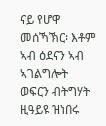ናይ የሆዋ መሰኻኽር፡ እቶም ኣብ ዕደናን ኣብ ኣገልግሎት ወፍርን ብትግሃት ዚዓይዩ ዝነበሩ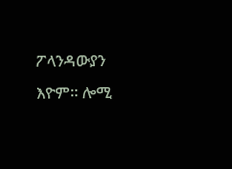ፖላንዳውያን እዮም። ሎሚ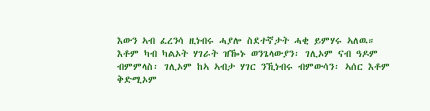እውን ኣብ ፈረንሳ ዚነብሩ ሓያሎ ስደተኛታት ሓቂ ይምሃሩ ኣለዉ። እቶም ካብ ካልኦት ሃገራት ዝዀኑ ወንጌላውያን፡ ገሊኦም ናብ ዓዶም ብምምላስ፡ ገሊኦም ከኣ ኣብታ ሃገር ንኺነብሩ ብምውሳን፡ ኣሰር እቶም ቅድሚኦም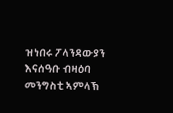ዝነበሩ ፖላንዳውያን እናሰዓቡ ብዛዕባ መንግስቲ ኣምላኽ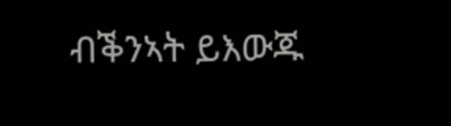ብቕንኣት ይእውጁ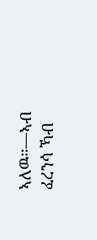ኣለዉ።—ኣብ ፈረንሳ ኻብ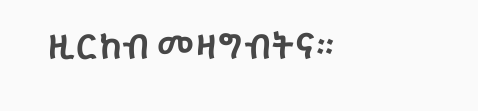ዚርከብ መዛግብትና።